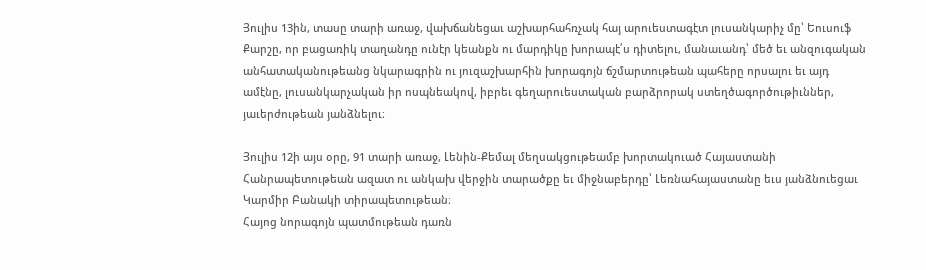Յուլիս 13ին, տասը տարի առաջ, վախճանեցաւ աշխարհահռչակ հայ արուեստագէտ լուսանկարիչ մը՝ Եուսուֆ Քարշը, որ բացառիկ տաղանդը ունէր կեանքն ու մարդիկը խորապէ՛ս դիտելու, մանաւանդ՝ մեծ եւ անզուգական անհատականութեանց նկարագրին ու յուզաշխարհին խորագոյն ճշմարտութեան պահերը որսալու եւ այդ ամէնը, լուսանկարչական իր ոսպնեակով, իբրեւ գեղարուեստական բարձրորակ ստեղծագործութիւններ, յաւերժութեան յանձնելու։

Յուլիս 12ի այս օրը, 91 տարի առաջ, Լենին-Քեմալ մեղսակցութեամբ խորտակուած Հայաստանի Հանրապետութեան ազատ ու անկախ վերջին տարածքը եւ միջնաբերդը՝ Լեռնահայաստանը եւս յանձնուեցաւ Կարմիր Բանակի տիրապետութեան։
Հայոց նորագոյն պատմութեան դառն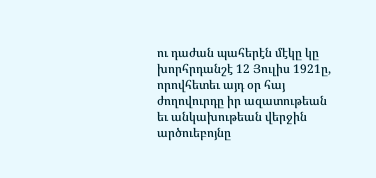ու դաժան պահերէն մէկը կը խորհրդանշէ 12 Յուլիս 1921ը, որովհետեւ այդ օր հայ ժողովուրդը իր ազատութեան եւ անկախութեան վերջին արծուեբոյնը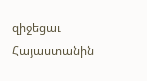զիջեցաւ Հայաստանին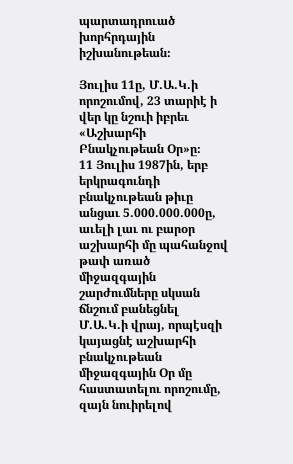պարտադրուած խորհրդային իշխանութեան։

Յուլիս 11ը, Մ.Ա.Կ.ի որոշումով, 23 տարիէ ի վեր կը նշուի իբրեւ «Աշխարհի Բնակչութեան Օր»ը։
11 Յուլիս 1987ին, երբ երկրագունդի բնակչութեան թիւը անցաւ 5.000.000.000ը, աւելի լաւ ու բարօր աշխարհի մը պահանջով թափ առած միջազգային շարժումները սկսան ճնշում բանեցնել Մ.Ա.Կ.ի վրայ, որպէսզի կայացնէ աշխարհի բնակչութեան միջազգային Օր մը հաստատելու որոշումը, զայն նուիրելով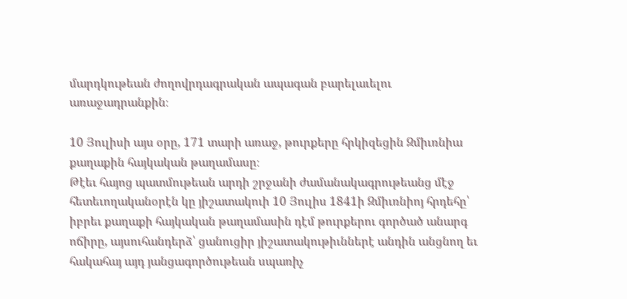մարդկութեան ժողովրդագրական ապագան բարելաւելու առաջադրանքին։

10 Յուլիսի այս օրը, 171 տարի առաջ, թուրքերը հրկիզեցին Զմիւռնիա քաղաքին հայկական թաղամասը։
Թէեւ հայոց պատմութեան արդի շրջանի ժամանակագրութեանց մէջ հետեւողականօրէն կը յիշատակուի 10 Յուլիս 1841ի Զմիւռնիոյ հրդեհը՝ իբրեւ քաղաքի հայկական թաղամասին դէմ թուրքերու գործած անարգ ոճիրը, այսուհանդերձ՝ ցանուցիր յիշատակութիւններէ անդին անցնող եւ հակահայ այդ յանցագործութեան սպառիչ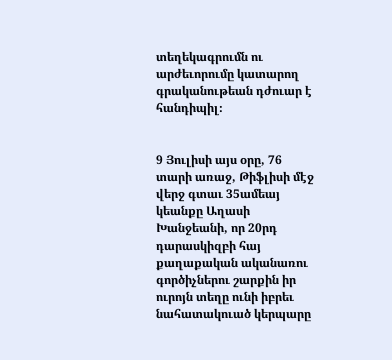տեղեկագրումն ու արժեւորումը կատարող գրականութեան դժուար է հանդիպիլ։


9 Յուլիսի այս օրը, 76 տարի առաջ, Թիֆլիսի մէջ վերջ գտաւ 35ամեայ կեանքը Աղասի Խանջեանի, որ 20րդ դարասկիզբի հայ քաղաքական ականառու գործիչներու շարքին իր ուրոյն տեղը ունի իբրեւ նահատակուած կերպարը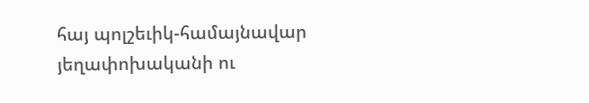հայ պոլշեւիկ-համայնավար յեղափոխականի ու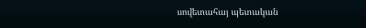սովետահայ պետական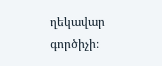ղեկավար գործիչի։